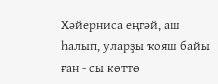Хәйерниса еңгәй, аш һалып, уларҙы ҡояш байы ған - сы көттө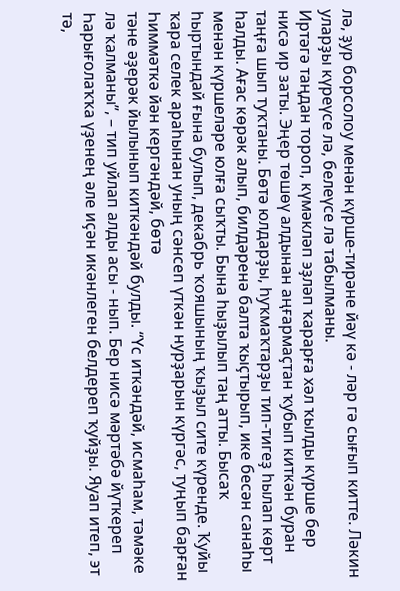лә, ҙур борсолоу менән күрше-тирәне йәү кә - ләр гә сығып китте. Ләкин уларҙы күреүсе лә, белеүсе лә табылманы.
Иртәгә таңдан тороп, күмәкләп эҙләп ҡарарға хәл ҡылды күрше бер нисә ир заты. Эңер төшөү алдынан аңғармаҫтан ҡубып киткән буран таңға шып туҡтаны. Бөтә юлдарҙы, һуҡмаҡтарҙы тип-тигеҙ һылап көрт һалды. Ағас көрәк алып, билдәренә балта ҡыҫтырып, ике бесән санаһы менән күршеләре юлға сыҡты. Бына һыҙылып таң атты. Бысаҡ һыртындай ғына булып, декабрь ҡояшының ҡыҙыл сите күренде. Ҡуйы ҡара селек араһынан уның сәнсеп үткән нурҙарын күргәс, туңып барған Һиммәткә йән кергәндәй, бөтә
тәне әҙерәк йылынып киткәндәй булды. “Үс иткәндәй, исмаһам, тәмәке лә ҡалманы”, – тип уйлап алды асы - нып. Бер нисә мәртәбә йүткереп Һарығолаҡҡа үҙенең әле иҫән икәнлеген белдереп ҡуйҙы. Яуап итеп, эт тә,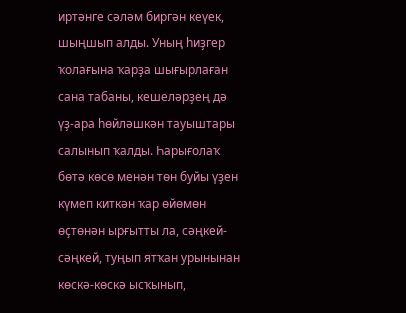иртәнге сәләм биргән кеүек, шыңшып алды. Уның һиҙгер ҡолағына ҡарҙа шығырлаған сана табаны, кешеләрҙең дә үҙ-ара һөйләшкән тауыштары салынып ҡалды. Һарығолаҡ бөтә көсө менән төн буйы үҙен күмеп киткән ҡар өйөмөн өҫтөнән ырғытты ла, сәңкей-сәңкей, туңып ятҡан урынынан көскә-көскә ысҡынып,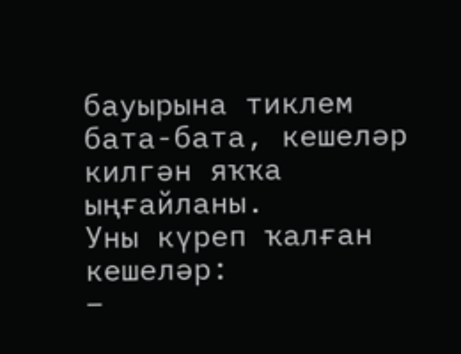бауырына тиклем бата-бата, кешеләр килгән яҡҡа ыңғайланы.
Уны күреп ҡалған кешеләр:
–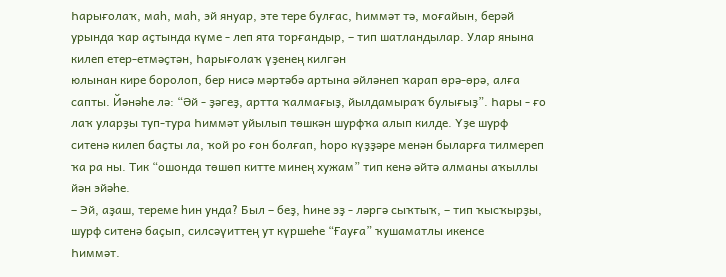Һарығолаҡ, маһ, маһ, эй януар, эте тере булғас, Һиммәт тә, моғайын, берәй урында ҡар аҫтында күме - леп ята торғандыр, – тип шатландылар. Улар янына килеп етер-етмәҫтән, Һарығолаҡ үҙенең килгән
юлынан кире боролоп, бер нисә мәртәбә артына әйләнеп ҡарап өрә-өрә, алға сапты. Йәнәһе лә: “Әй - ҙәгеҙ, артта ҡалмағыҙ, йылдамыраҡ булығыҙ”. Һары - ғо лаҡ уларҙы туп-тура Һиммәт уйылып төшкән шурфҡа алып килде. Үҙе шурф ситенә килеп баҫты ла, ҡой ро ғон болғап, һоро күҙҙәре менән быларға тилмереп ҡа ра ны. Тик “ошонда төшөп китте минең хужам” тип кенә әйтә алманы аҡыллы йән эйәһе.
– Эй, аҙаш, тереме һин унда? Был – беҙ, һине эҙ - ләргә сыҡтыҡ, – тип ҡысҡырҙы, шурф ситенә баҫып, силсәүиттең ут күршеһе “Ғауға” ҡушаматлы икенсе
Һиммәт.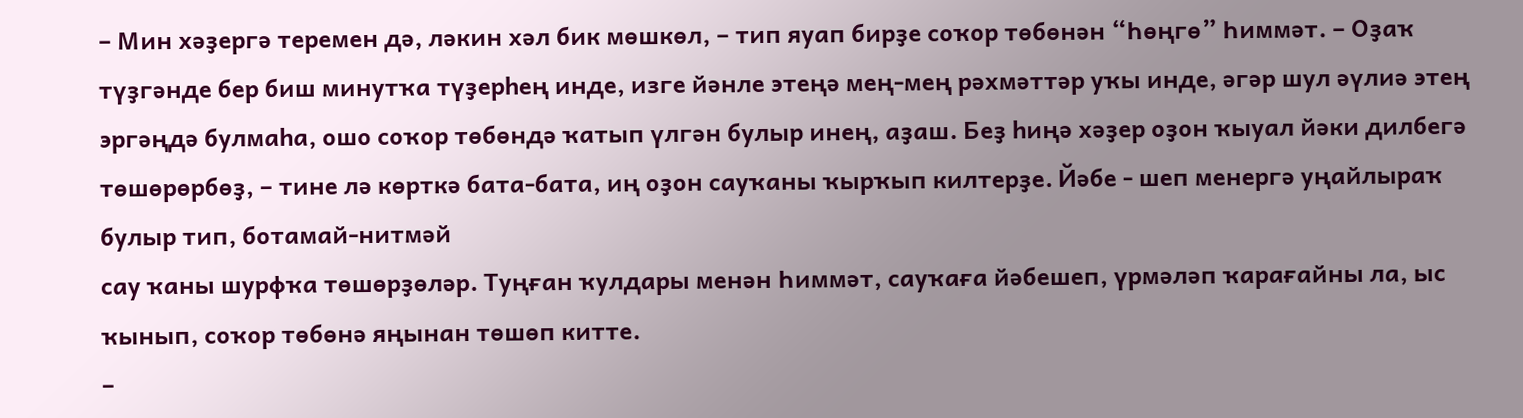– Мин хәҙергә теремен дә, ләкин хәл бик мөшкөл, – тип яуап бирҙе соҡор төбөнән “Һөңгө” Һиммәт. – Оҙаҡ түҙгәнде бер биш минутҡа түҙерһең инде, изге йәнле этеңә мең-мең рәхмәттәр уҡы инде, әгәр шул әүлиә этең эргәңдә булмаһа, ошо соҡор төбөндә ҡатып үлгән булыр инең, аҙаш. Беҙ һиңә хәҙер оҙон ҡыуал йәки дилбегә төшөрөрбөҙ, – тине лә көрткә бата-бата, иң оҙон сауҡаны ҡырҡып килтерҙе. Йәбе - шеп менергә уңайлыраҡ булыр тип, ботамай-нитмәй
сау ҡаны шурфҡа төшөрҙөләр. Туңған ҡулдары менән Һиммәт, сауҡаға йәбешеп, үрмәләп ҡарағайны ла, ыс ҡынып, соҡор төбөнә яңынан төшөп китте.
–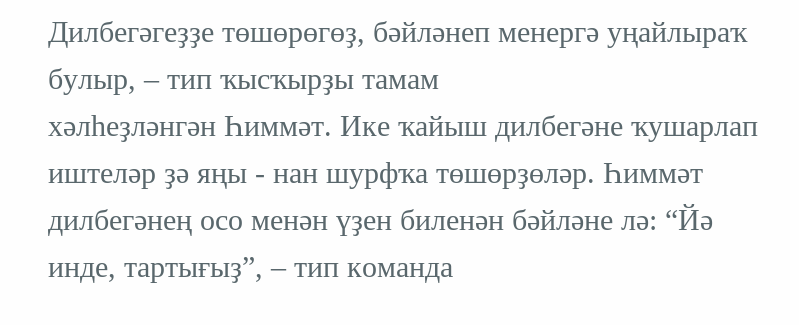Дилбегәгеҙҙе төшөрөгөҙ, бәйләнеп менергә уңайлыраҡ булыр, – тип ҡысҡырҙы тамам
хәлһеҙләнгән Һиммәт. Ике ҡайыш дилбегәне ҡушарлап иштеләр ҙә яңы - нан шурфҡа төшөрҙөләр. Һиммәт дилбегәнең осо менән үҙен биленән бәйләне лә: “Йә инде, тартығыҙ”, – тип команда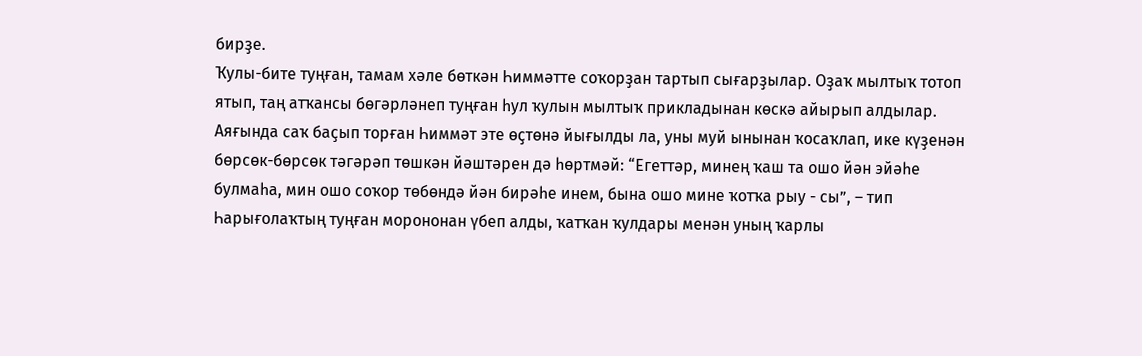бирҙе.
Ҡулы-бите туңған, тамам хәле бөткән Һиммәтте соҡорҙан тартып сығарҙылар. Оҙаҡ мылтыҡ тотоп ятып, таң атҡансы бөгәрләнеп туңған һул ҡулын мылтыҡ прикладынан көскә айырып алдылар. Аяғында саҡ баҫып торған Һиммәт эте өҫтөнә йығылды ла, уны муй ынынан ҡосаҡлап, ике күҙенән бөрсөк-бөрсөк тәгәрәп төшкән йәштәрен дә һөртмәй: “Егеттәр, минең ҡаш та ошо йән эйәһе булмаһа, мин ошо соҡор төбөндә йән бирәһе инем, бына ошо мине ҡотҡа рыу - сы”, – тип Һарығолаҡтың туңған морононан үбеп алды, ҡатҡан ҡулдары менән уның ҡарлы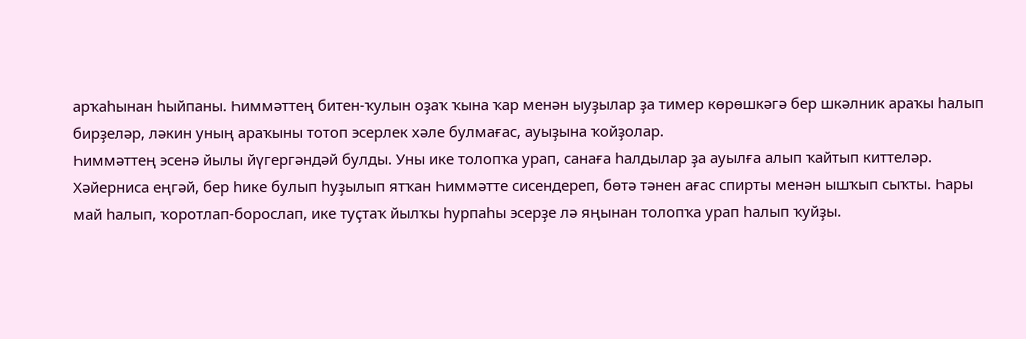арҡаһынан һыйпаны. Һиммәттең битен-ҡулын оҙаҡ ҡына ҡар менән ыуҙылар ҙа тимер көрөшкәгә бер шкәлник араҡы һалып бирҙеләр, ләкин уның араҡыны тотоп эсерлек хәле булмағас, ауыҙына ҡойҙолар.
Һиммәттең эсенә йылы йүгергәндәй булды. Уны ике толопҡа урап, санаға һалдылар ҙа ауылға алып ҡайтып киттеләр.
Хәйерниса еңгәй, бер һике булып һуҙылып ятҡан Һиммәтте сисендереп, бөтә тәнен ағас спирты менән ышҡып сыҡты. Һары май һалып, ҡоротлап-борослап, ике туҫтаҡ йылҡы һурпаһы эсерҙе лә яңынан толопҡа урап һалып ҡуйҙы.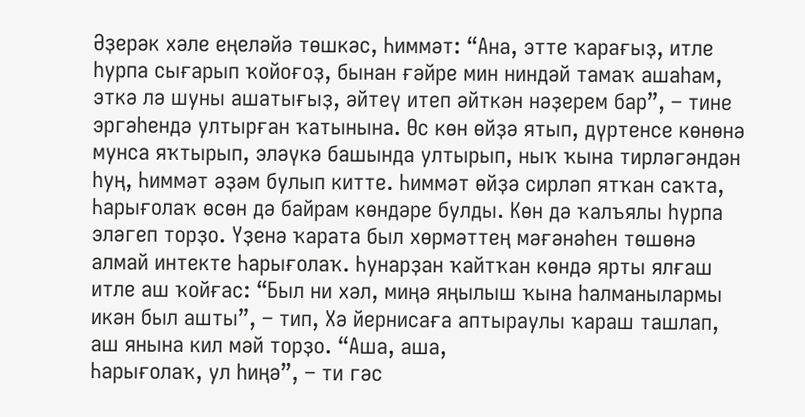Әҙерәк хәле еңеләйә төшкәс, Һиммәт: “Ана, этте ҡарағыҙ, итле һурпа сығарып ҡойоғоҙ, бынан ғәйре мин ниндәй тамаҡ ашаһам, эткә лә шуны ашатығыҙ, әйтеү итеп әйткән нәҙерем бар”, – тине эргәһендә ултырған ҡатынына. Өс көн өйҙә ятып, дүртенсе көнөнә мунса яҡтырып, эләүкә башында ултырып, ныҡ ҡына тирләгәндән һуң, Һиммәт әҙәм булып китте. Һиммәт өйҙә сирләп ятҡан саҡта, Һарығолаҡ өсөн дә байрам көндәре булды. Көн дә ҡалъялы һурпа эләгеп торҙо. Үҙенә ҡарата был хөрмәттең мәғәнәһен төшөнә алмай интекте Һарығолаҡ. Һунарҙан ҡайтҡан көндә ярты ялғаш итле аш ҡойғас: “Был ни хәл, миңә яңылыш ҡына һалманылармы икән был ашты”, – тип, Хә йернисаға аптыраулы ҡараш ташлап, аш янына кил мәй торҙо. “Аша, аша,
Һарығолаҡ, ул һиңә”, – ти гәс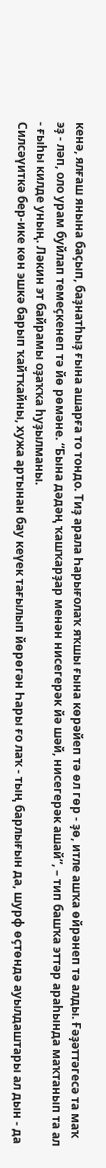кенә, ялғаш янына баҫып, баҙнатһыҙ ғына ашарға то тондо. Тиҙ арала Һарығолаҡ яҡшы ғына көрәйеп тә өл гөр - ҙө, итле ашҡа өйрәнеп тә алды. Ғәҙәттәгесә та маҡ эҙ - ләп, оло урам буйлап темеҫкенеп тә йө рөмәне. “Бына дәдәң ҡашҡарҙар менән нисегерәк йә шәй, нисегерәк ашай”, – тип башҡа эттәр араһында маҡтанып та ал - ғыһы килде уның. Ләкин эт байрамы оҙаҡҡа һуҙылманы.
Силсәүиткә бер-ике көн эшкә барып ҡайтҡайны, хужа артынан бау кеүек тағылып йөрөгән Һары ғо лаҡ - тың барлығын да, шурф өҫтөндә ауылдаштары ал дын - да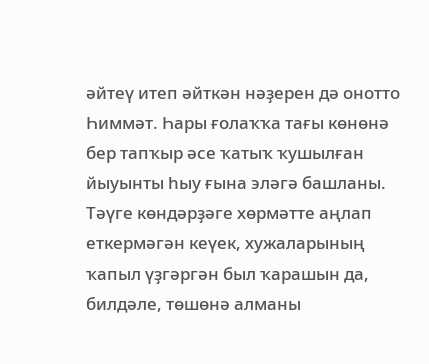әйтеү итеп әйткән нәҙерен дә онотто Һиммәт. Һары ғолаҡҡа тағы көнөнә бер тапҡыр әсе ҡатыҡ ҡушылған йыуынты һыу ғына эләгә башланы. Тәүге көндәрҙәге хөрмәтте аңлап еткермәгән кеүек, хужаларының ҡапыл үҙгәргән был ҡарашын да, билдәле, төшөнә алманы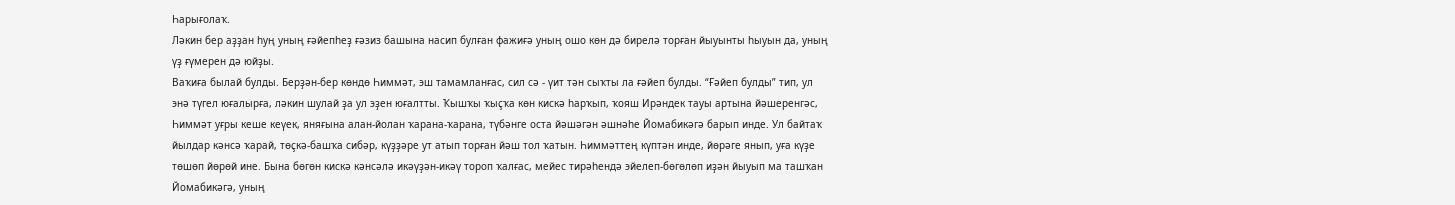Һарығолаҡ.
Ләкин бер аҙҙан һуң уның ғәйепһеҙ ғәзиз башына насип булған фажиғә уның ошо көн дә бирелә торған йыуынты һыуын да, уның үҙ ғүмерен дә юйҙы.
Ваҡиға былай булды. Берҙән-бер көндө Һиммәт, эш тамамланғас, сил сә - үит тән сыҡты ла ғәйеп булды. “Ғәйеп булды” тип, ул энә түгел юғалырға, ләкин шулай ҙа ул эҙен юғалтты. Ҡышҡы ҡыҫҡа көн кискә һарҡып, ҡояш Ирәндек тауы артына йәшеренгәс, Һиммәт уғры кеше кеүек, яняғына алан-йолан ҡарана-ҡарана, түбәнге оста йәшәгән әшнәһе Йомабикәгә барып инде. Ул байтаҡ йылдар кәнсә ҡарай, төҫкә-башҡа сибәр, күҙҙәре ут атып торған йәш тол ҡатын. Һиммәттең күптән инде, йөрәге янып, уға күҙе төшөп йөрөй ине. Бына бөгөн кискә кәнсәлә икәүҙән-икәү тороп ҡалғас, мейес тирәһендә эйелеп-бөгөлөп иҙән йыуып ма ташҡан Йомабикәгә, уның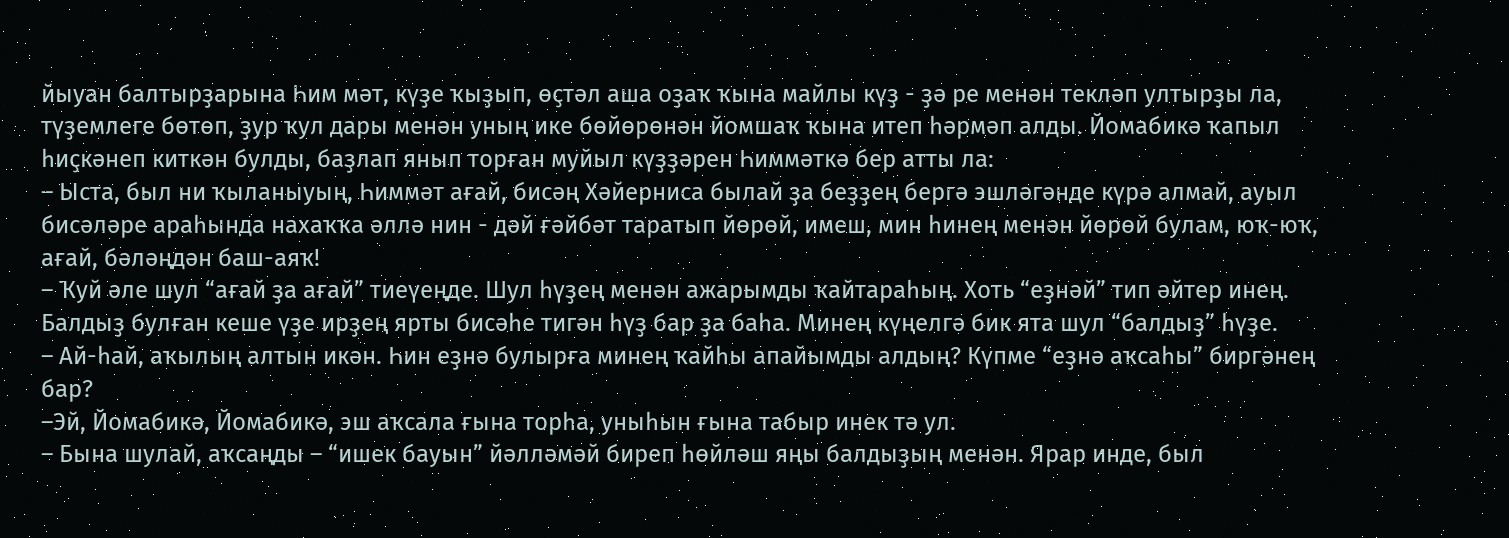йыуан балтырҙарына Һим мәт, күҙе ҡыҙып, өҫтәл аша оҙаҡ ҡына майлы күҙ - ҙә ре менән текләп ултырҙы ла, түҙемлеге бөтөп, ҙур ҡул дары менән уның ике бөйөрөнән йомшаҡ ҡына итеп һәрмәп алды. Йомабикә ҡапыл һиҫкәнеп киткән булды, баҙлап янып торған муйыл күҙҙәрен Һиммәткә бер атты ла:
– Ыста, был ни ҡыланыуың, Һиммәт ағай, бисәң Хәйерниса былай ҙа беҙҙең бергә эшләгәнде күрә алмай, ауыл бисәләре араһында нахаҡҡа әллә нин - дәй ғәйбәт таратып йөрөй, имеш, мин һинең менән йөрөй булам, юҡ-юҡ, ағай, бәләңдән баш-аяҡ!
– Ҡуй әле шул “ағай ҙа ағай” тиеүеңде. Шул һүҙең менән ажарымды ҡайтараһың. Хоть “еҙнәй” тип әйтер инең. Балдыҙ булған кеше үҙе ирҙең ярты бисәһе тигән һүҙ бар ҙа баһа. Минең күңелгә бик ята шул “балдыҙ” һүҙе.
– Ай-һай, аҡылың алтын икән. Һин еҙнә булырға минең ҡайһы апайымды алдың? Күпме “еҙнә аҡсаһы” биргәнең бар?
–Эй, Йомабикә, Йомабикә, эш аҡсала ғына торһа, уныһын ғына табыр инек тә ул.
– Бына шулай, аҡсаңды – “ишек бауын” йәлләмәй биреп һөйләш яңы балдыҙың менән. Ярар инде, был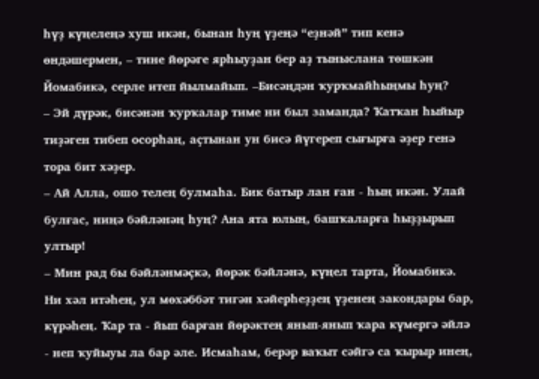һүҙ күңелеңә хуш икән, бынан һуң үҙеңә “еҙнәй” тип кенә өндәшермен, – тине йөрәге ярһыуҙан бер аҙ тыныслана төшкән Йомабикә, серле итеп йылмайып. –Бисәңдән ҡурҡмайһыңмы һуң?
– Эй дүрәк, бисәнән ҡурҡалар тиме ни был заманда? Ҡатҡан һыйыр тиҙәген тибеп осорһаң, аҫтынан ун бисә йүгереп сығырға әҙер генә тора бит хәҙер.
– Ай Алла, ошо телең булмаһа. Бик батыр лан ған - һың икән. Улай булғас, ниңә бәйләнәң һуң? Ана ята юлың, башҡаларға һыҙҙырып ултыр!
– Мин рад бы бәйләнмәҫкә, йөрәк бәйләнә, күңел тарта, Йомабикә. Ни хәл итәһең, ул мөхәббәт тигән хәйерһеҙҙең үҙенең закондары бар, күрәһең. Ҡар та - йып барған йөрәктең янып-янып ҡара күмергә әйлә - неп ҡуйыуы ла бар әле. Исмаһам, берәр ваҡыт сәйгә са ҡырыр инең,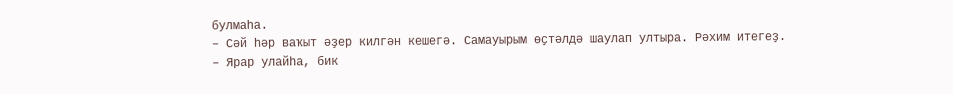булмаһа.
– Сәй һәр ваҡыт әҙер килгән кешегә. Самауырым өҫтәлдә шаулап ултыра. Рәхим итегеҙ.
– Ярар улайһа, бик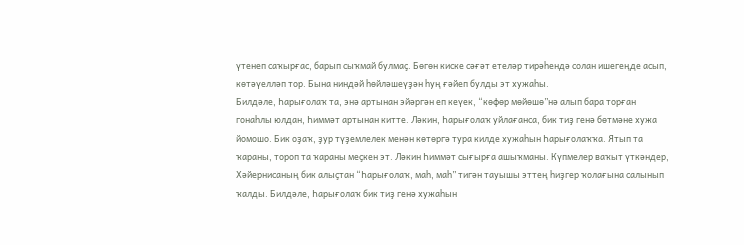үтенеп саҡырғас, барып сыҡмай булмаҫ. Бөгөн киске сәғәт етеләр тирәһендә солан ишегеңде асып, көтәүелләп тор. Бына ниндәй һөйләшеүҙән һуң ғәйеп булды эт хужаһы.
Билдәле, Һарығолаҡ та, энә артынан эйәргән еп кеүек, “көфөр мөйөшө”нә алып бара торған гонаһлы юлдан, Һиммәт артынан китте. Ләкин, Һарығолаҡ уйлағанса, бик тиҙ генә бөтмәне хужа йомошо. Бик оҙаҡ, ҙур түҙемлелек менән көтөргә тура килде хужаһын Һарығолаҡҡа. Ятып та ҡараны, тороп та ҡараны меҫкен эт. Ләкин Һиммәт сығырға ашыҡманы. Күпмелер ваҡыт үткәндер, Хәйернисаның бик алыҫтан “Һарығолаҡ, маһ, маһ” тигән тауышы эттең һиҙгер ҡолағына салынып ҡалды. Билдәле, Һарығолаҡ бик тиҙ генә хужаһын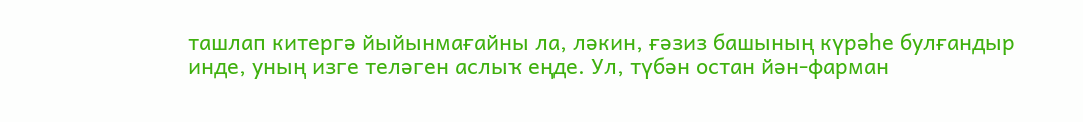ташлап китергә йыйынмағайны ла, ләкин, ғәзиз башының күрәһе булғандыр инде, уның изге теләген аслыҡ еңде. Ул, түбән остан йән-фарман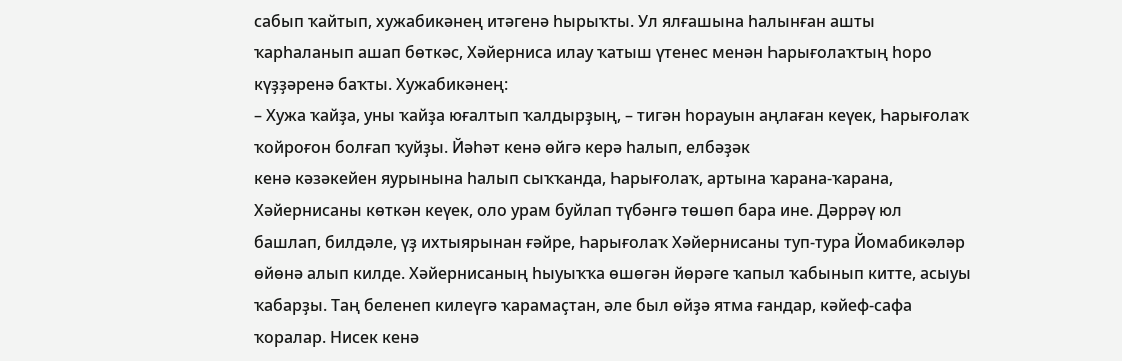сабып ҡайтып, хужабикәнең итәгенә һырыҡты. Ул ялғашына һалынған ашты ҡарһаланып ашап бөткәс, Хәйерниса илау ҡатыш үтенес менән Һарығолаҡтың һоро күҙҙәренә баҡты. Хужабикәнең:
– Хужа ҡайҙа, уны ҡайҙа юғалтып ҡалдырҙың, – тигән һорауын аңлаған кеүек, Һарығолаҡ ҡойроғон болғап ҡуйҙы. Йәһәт кенә өйгә керә һалып, елбәҙәк
кенә кәзәкейен яурынына һалып сыҡҡанда, Һарығолаҡ, артына ҡарана-ҡарана, Хәйернисаны көткән кеүек, оло урам буйлап түбәнгә төшөп бара ине. Дәррәү юл башлап, билдәле, үҙ ихтыярынан ғәйре, Һарығолаҡ Хәйернисаны туп-тура Йомабикәләр өйөнә алып килде. Хәйернисаның һыуыҡҡа өшөгән йөрәге ҡапыл ҡабынып китте, асыуы ҡабарҙы. Таң беленеп килеүгә ҡарамаҫтан, әле был өйҙә ятма ғандар, кәйеф-сафа ҡоралар. Нисек кенә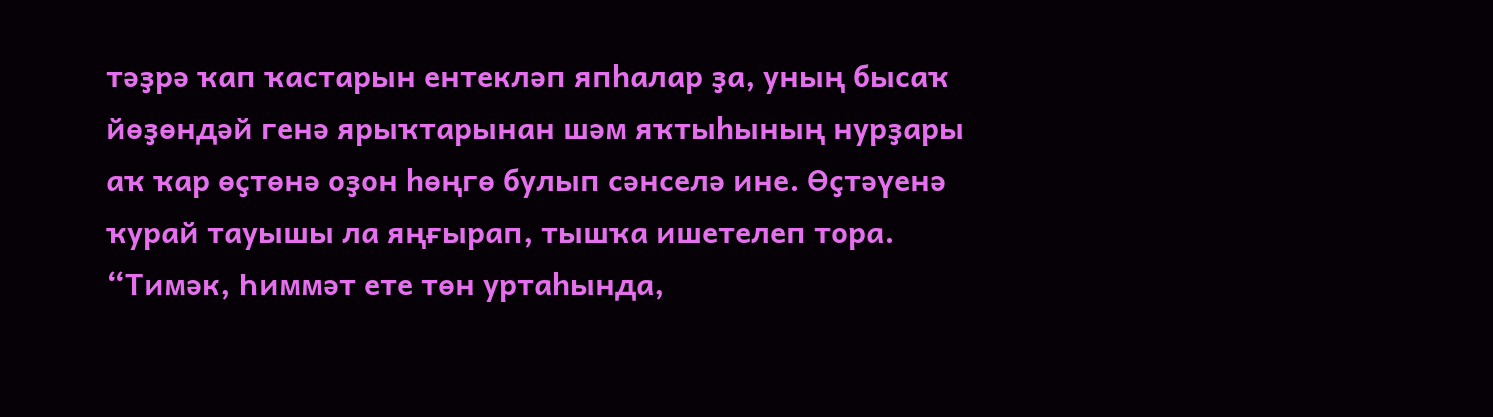тәҙрә ҡап ҡастарын ентекләп япһалар ҙа, уның бысаҡ йөҙөндәй генә ярыҡтарынан шәм яҡтыһының нурҙары аҡ ҡар өҫтөнә оҙон һөңгө булып сәнселә ине. Өҫтәүенә ҡурай тауышы ла яңғырап, тышҡа ишетелеп тора. “Тимәк, Һиммәт ете төн уртаһында,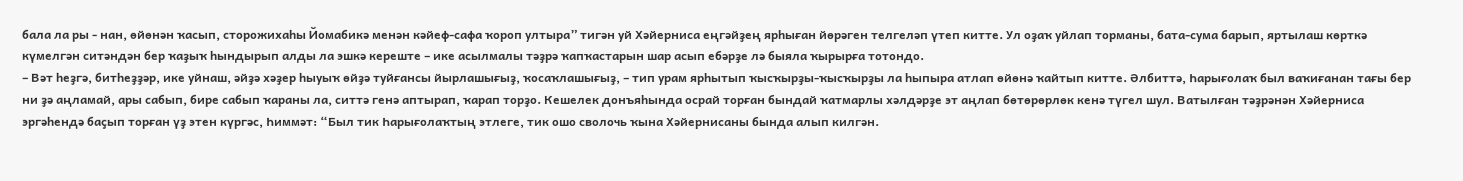бала ла ры - нан, өйөнән ҡасып, сторожихаһы Йомабикә менән кәйеф-сафа ҡороп ултыра” тигән уй Хәйерниса еңгәйҙең ярһыған йөрәген телгеләп үтеп китте. Ул оҙаҡ уйлап торманы, бата-сума барып, яртылаш көрткә күмелгән ситәндән бер ҡаҙыҡ һындырып алды ла эшкә кереште – ике асылмалы тәҙрә ҡапҡастарын шар асып ебәрҙе лә быяла ҡырырға тотондо.
– Вәт һеҙгә, битһеҙҙәр, ике уйнаш, әйҙә хәҙер һыуыҡ өйҙә туйғансы йырлашығыҙ, ҡосаҡлашығыҙ, – тип урам ярһытып ҡысҡырҙы-ҡысҡырҙы ла һыпыра атлап өйөнә ҡайтып китте. Әлбиттә, Һарығолаҡ был ваҡиғанан тағы бер ни ҙә аңламай, ары сабып, бире сабып ҡараны ла, ситтә генә аптырап, ҡарап торҙо. Кешелек донъяһында осрай торған бындай ҡатмарлы хәлдәрҙе эт аңлап бөтөрөрлөк кенә түгел шул. Ватылған тәҙрәнән Хәйерниса эргәһендә баҫып торған үҙ этен күргәс, Һиммәт: “Был тик Һарығолаҡтың этлеге, тик ошо сволочь ҡына Хәйернисаны бында алып килгән.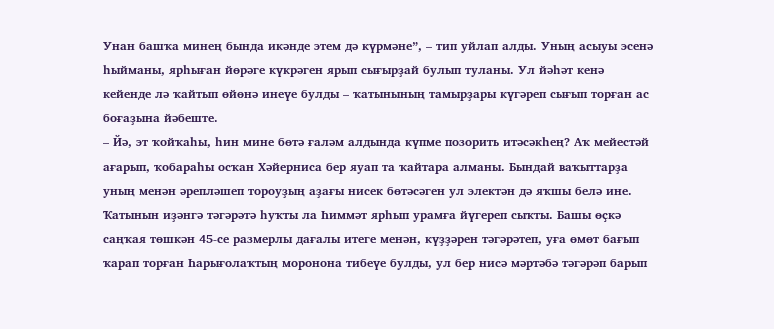Унан башҡа минең бында икәнде этем дә күрмәне”, – тип уйлап алды. Уның асыуы эсенә һыйманы, ярһыған йөрәге күкрәген ярып сығырҙай булып туланы. Ул йәһәт кенә кейенде лә ҡайтып өйөнә инеүе булды – ҡатынының тамырҙары күгәреп сығып торған ас боғаҙына йәбеште.
– Йә, эт ҡойҡаһы, һин мине бөтә ғаләм алдында күпме позорить итәсәкһең? Аҡ мейестәй ағарып, ҡобараһы осҡан Хәйерниса бер яуап та ҡайтара алманы. Бындай ваҡыттарҙа уның менән әрепләшеп тороуҙың аҙағы нисек бөтәсәген ул электән дә яҡшы белә ине. Ҡатынын иҙәнгә тәгәрәтә һуҡты ла Һиммәт ярһып урамға йүгереп сыҡты. Башы өҫкә саңҡая төшкән 45-се размерлы дағалы итеге менән, күҙҙәрен тәгәрәтеп, уға өмөт бағып ҡарап торған Һарығолаҡтың моронона тибеүе булды, ул бер нисә мәртәбә тәгәрәп барып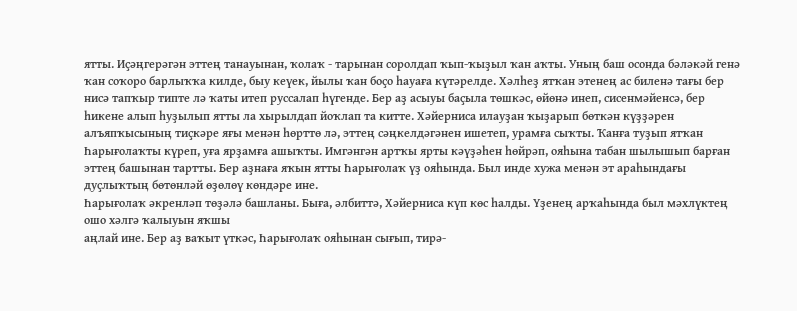ятты. Иҫәңгерәгән эттең танауынан, ҡолаҡ - тарынан соролдап ҡып-ҡыҙыл ҡан аҡты. Уның баш осонда бәләкәй генә ҡан соҡоро барлыҡҡа килде, быу кеүек, йылы ҡан боҫо һауаға күтәрелде. Хәлһеҙ ятҡан этенең ас биленә тағы бер нисә тапҡыр типте лә ҡаты итеп руссалап һүгенде. Бер аҙ асыуы баҫыла төшкәс, өйөнә инеп, сисенмәйенсә, бер һикене алып һуҙылып ятты ла хырылдап йоҡлап та китте. Хәйерниса илауҙан ҡыҙарып бөткән күҙҙәрен алъяпҡысының тиҫкәре яғы менән һөрттө лә, эттең сәңкелдәгәнен ишетеп, урамға сыҡты. Ҡанға туҙып ятҡан Һарығолаҡты күреп, уға ярҙамға ашыҡты. Имгәнгән артҡы ярты кәүҙәһен һөйрәп, ояһына табан шылышып барған эттең башынан тартты. Бер аҙнаға яҡын ятты Һарығолаҡ үҙ ояһында. Был инде хужа менән эт араһындағы дуҫлыҡтың бөтөнләй өҙөлөү көндәре ине.
Һарығолаҡ әкренләп төҙәлә башланы. Быға, әлбиттә, Хәйерниса күп көс һалды. Үҙенең арҡаһында был мәхлүктең ошо хәлгә ҡалыуын яҡшы
аңлай ине. Бер аҙ ваҡыт үткәс, Һарығолаҡ ояһынан сығып, тирә-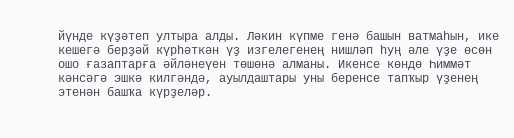йүнде күҙәтеп ултыра алды. Ләкин күпме генә башын ватмаһын, ике кешегә берҙәй күрһәткән үҙ изгелегенең нишләп һуң әле үҙе өсөн ошо ғазаптарға әйләнеүен төшөнә алманы. Икенсе көндө Һиммәт кәнсәгә эшкә килгәндә, ауылдаштары уны беренсе тапҡыр үҙенең этенән башҡа күрҙеләр.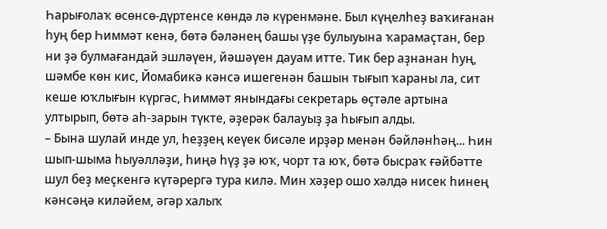Һарығолаҡ өсөнсө-дүртенсе көндә лә күренмәне. Был күңелһеҙ ваҡиғанан һуң бер Һиммәт кенә, бөтә бәләнең башы үҙе булыуына ҡарамаҫтан, бер ни ҙә булмағандай эшләүен, йәшәүен дауам итте. Тик бер аҙнанан һуң, шәмбе көн кис, Йомабикә кәнсә ишегенән башын тығып ҡараны ла, сит кеше юҡлығын күргәс, Һиммәт янындағы секретарь өҫтәле артына ултырып, бөтә аһ-зарын түкте, әҙерәк балауыҙ ҙа һығып алды.
– Бына шулай инде ул, һеҙҙең кеүек бисәле ирҙәр менән бәйләнһәң... Һин шып-шыма һыуәлләҙи, һиңә һүҙ ҙә юҡ, чорт та юҡ, бөтә бысраҡ ғәйбәтте шул беҙ меҫкенгә күтәрергә тура килә. Мин хәҙер ошо хәлдә нисек һинең кәнсәңә киләйем, әгәр халыҡ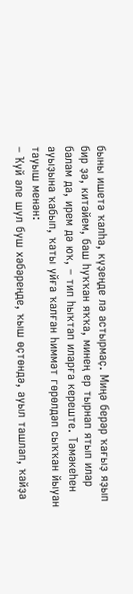быны ишетә ҡалһа, күҙеңде лә астырмаҫ. Миңә берәр ҡағыҙ яҙып бир ҙә, китәйем, баш һуҡҡан яҡҡа, минең ер тырнап ятып илар балам да, ирем дә юҡ, – тип һыҡтап иларға кереште. Тәмәкеһен ауыҙына ҡабып, ҡаты уйға ҡалған Һиммәт гөрөлдәп сыҡҡан йыуан тауыш менән:
– Ҡуй әле шул буш хәбәреңде, ҡыш өҫтөндә, ауыл ташлап, ҡайҙа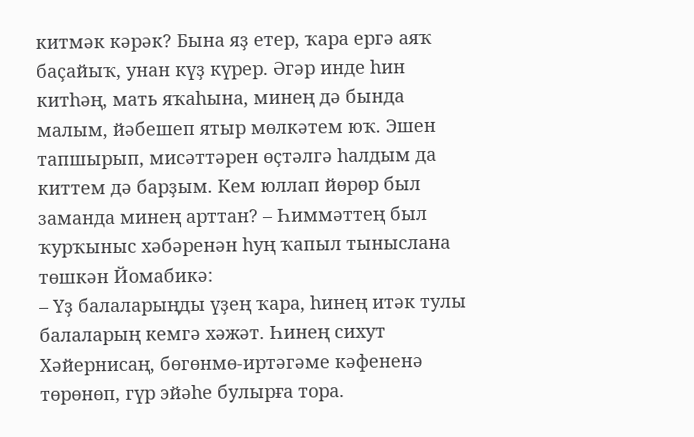китмәк кәрәк? Бына яҙ етер, ҡара ергә аяҡ баҫайыҡ, унан күҙ күрер. Әгәр инде һин китһәң, мать яҡаһына, минең дә бында малым, йәбешеп ятыр мөлкәтем юҡ. Эшен тапшырып, мисәттәрен өҫтәлгә һалдым да киттем дә барҙым. Кем юллап йөрөр был заманда минең арттан? – Һиммәттең был ҡурҡыныс хәбәренән һуң ҡапыл тыныслана төшкән Йомабикә:
– Үҙ балаларыңды үҙең ҡара, һинең итәк тулы балаларың кемгә хәжәт. Һинең сихут Хәйернисаң, бөгөнмө-иртәгәме кәфененә төрөнөп, гүр эйәһе булырға тора.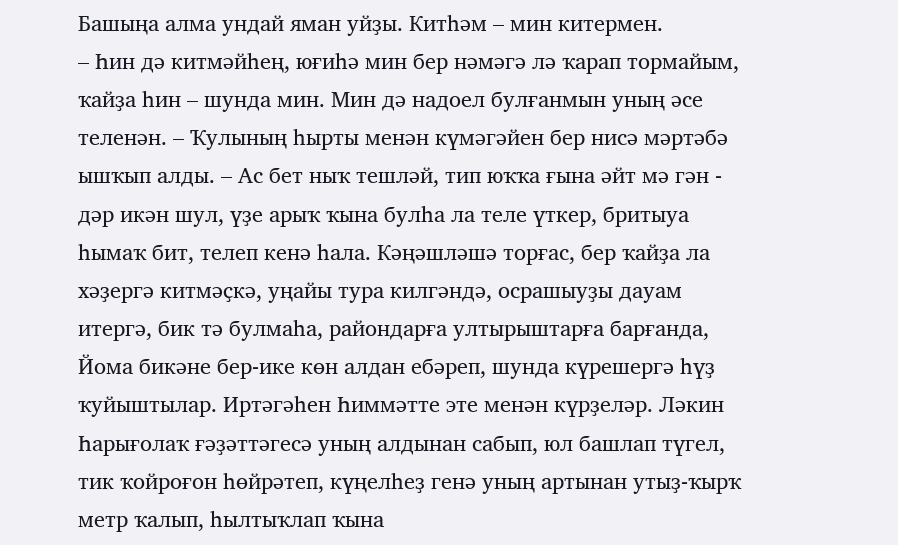Башыңа алма ундай яман уйҙы. Китһәм – мин китермен.
– Һин дә китмәйһең, юғиһә мин бер нәмәгә лә ҡарап тормайым, ҡайҙа һин – шунда мин. Мин дә надоел булғанмын уның әсе теленән. – Ҡулының һырты менән күмәгәйен бер нисә мәртәбә ышҡып алды. – Ас бет ныҡ тешләй, тип юҡҡа ғына әйт мә гән - дәр икән шул, үҙе арыҡ ҡына булһа ла теле үткер, бритыуа һымаҡ бит, телеп кенә һала. Кәңәшләшә торғас, бер ҡайҙа ла хәҙергә китмәҫкә, уңайы тура килгәндә, осрашыуҙы дауам итергә, бик тә булмаһа, райондарға ултырыштарға барғанда, Йома бикәне бер-ике көн алдан ебәреп, шунда күрешергә һүҙ ҡуйыштылар. Иртәгәһен Һиммәтте эте менән күрҙеләр. Ләкин Һарығолаҡ ғәҙәттәгесә уның алдынан сабып, юл башлап түгел, тик ҡойроғон һөйрәтеп, күңелһеҙ генә уның артынан утыҙ-ҡырҡ метр ҡалып, һылтыҡлап ҡына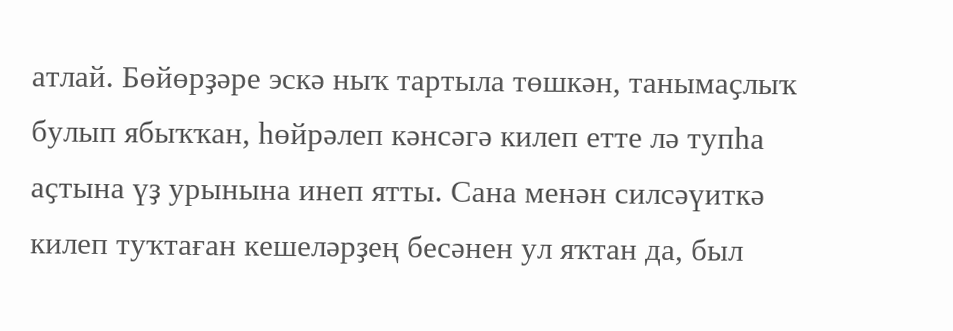атлай. Бөйөрҙәре эскә ныҡ тартыла төшкән, танымаҫлыҡ булып ябыҡҡан, һөйрәлеп кәнсәгә килеп етте лә тупһа аҫтына үҙ урынына инеп ятты. Сана менән силсәүиткә килеп туҡтаған кешеләрҙең бесәнен ул яҡтан да, был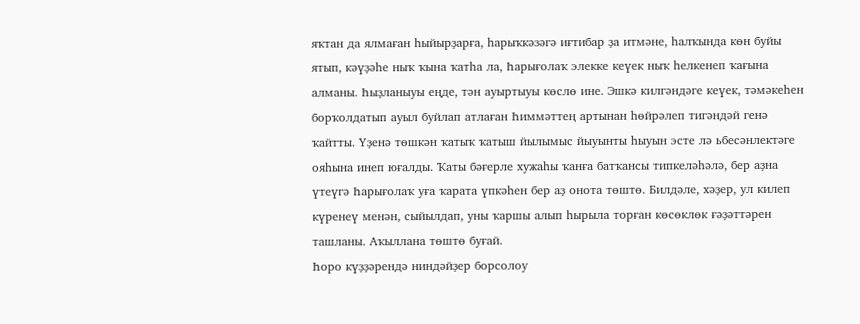яҡтан да ялмаған һыйырҙарға, һарыҡкәзәгә иғтибар ҙа итмәне, һалҡында көн буйы ятып, кәүҙәһе ныҡ ҡына ҡатһа ла, Һарығолаҡ элекке кеүек ныҡ һелкенеп ҡағына алманы. Һыҙланыуы еңде, тән ауыртыуы көслө ине. Эшкә килгәндәге кеүек, тәмәкеһен борҡолдатып ауыл буйлап атлаған Һиммәттең артынан һөйрәлеп тигәндәй генә ҡайтты. Үҙенә төшкән ҡатыҡ ҡатыш йылымыс йыуынты һыуын эсте лә ьбесәнлектәге ояһына инеп юғалды. Ҡаты бәғерле хужаһы ҡанға батҡансы типкеләһәлә, бер аҙна үтеүгә Һарығолаҡ уға ҡарата үпкәһен бер аҙ онота төштө. Билдәле, хәҙер, ул килеп күренеү менән, сыйылдап, уны ҡаршы алып һырыла торған көсөклөк ғәҙәттәрен ташланы. Аҡыллана төштө буғай.
Һоро күҙҙәрендә ниндәйҙер борсолоу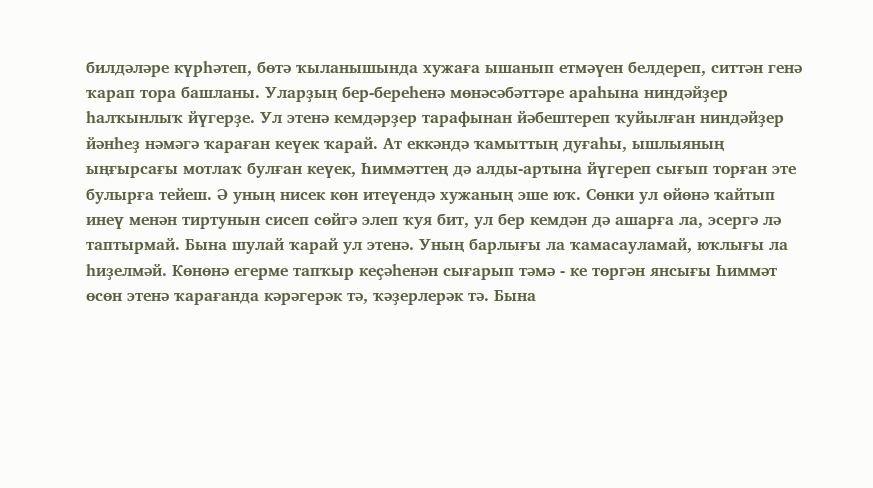билдәләре күрһәтеп, бөтә ҡыланышында хужаға ышанып етмәүен белдереп, ситтән генә ҡарап тора башланы. Уларҙың бер-береһенә мөнәсәбәттәре араһына ниндәйҙер һалҡынлыҡ йүгерҙе. Ул этенә кемдәрҙер тарафынан йәбештереп ҡуйылған ниндәйҙер йәнһеҙ нәмәгә ҡараған кеүек ҡарай. Ат еккәндә ҡамыттың дуғаһы, ышлыяның ыңғырсағы мотлаҡ булған кеүек, Һиммәттең дә алды-артына йүгереп сығып торған эте булырға тейеш. Ә уның нисек көн итеүендә хужаның эше юҡ. Сөнки ул өйөнә ҡайтып инеү менән тиртунын сисеп сөйгә элеп ҡуя бит, ул бер кемдән дә ашарға ла, эсергә лә таптырмай. Бына шулай ҡарай ул этенә. Уның барлығы ла ҡамасауламай, юҡлығы ла һиҙелмәй. Көнөнә егерме тапҡыр кеҫәһенән сығарып тәмә - ке төргән янсығы Һиммәт өсөн этенә ҡарағанда кәрәгерәк тә, ҡәҙерлерәк тә. Бына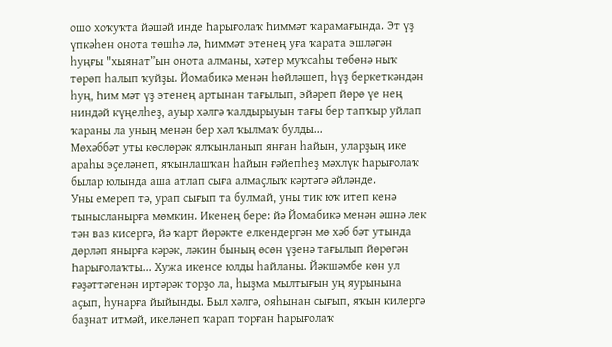ошо хоҡуҡта йәшәй инде Һарығолаҡ Һиммәт ҡарамағында. Эт үҙ үпкәһен онота төшһә лә, Һиммәт этенең уға ҡарата эшләгән һуңғы "хыянат”ын онота алманы, хәтер муҡсаһы төбөнә ныҡ төрөп һалып ҡуйҙы. Йомабикә менән һөйләшеп, һүҙ беркеткәндән һуң, Һим мәт үҙ этенең артынан тағылып, эйәреп йөрө үе нең ниндәй күңелһеҙ, ауыр хәлгә ҡалдырыуын тағы бер тапҡыр уйлап ҡараны ла уның менән бер хәл ҡылмаҡ булды...
Мөхәббәт уты көслөрәк ялҡынланып янған һайын, уларҙың ике араһы эҫеләнеп, яҡынлашҡан һайын ғәйепһеҙ мәхлүк Һарығолаҡ былар юлында аша атлап сыға алмаҫлыҡ кәртәгә әйләнде.
Уны емереп тә, урап сығып та булмай, уны тик юҡ итеп кенә тынысланырға мөмкин. Икенең бере: йә Йомабикә менән әшнә лек тән ваз кисергә, йә ҡарт йөрәкте елкендергән мө хәб бәт утында дөрләп янырға кәрәк, ләкин бының өсөн үҙенә тағылып йөрөгән Һарығолаҡты... Хужа икенсе юлды һайланы. Йәкшәмбе көн ул ғәҙәттәгенән иртәрәк торҙо ла, һыҙма мылтығын уң яурынына аҫып, һунарға йыйынды. Был хәлгә, ояһынан сығып, яҡын килергә баҙнат итмәй, икеләнеп ҡарап торған Һарығолаҡ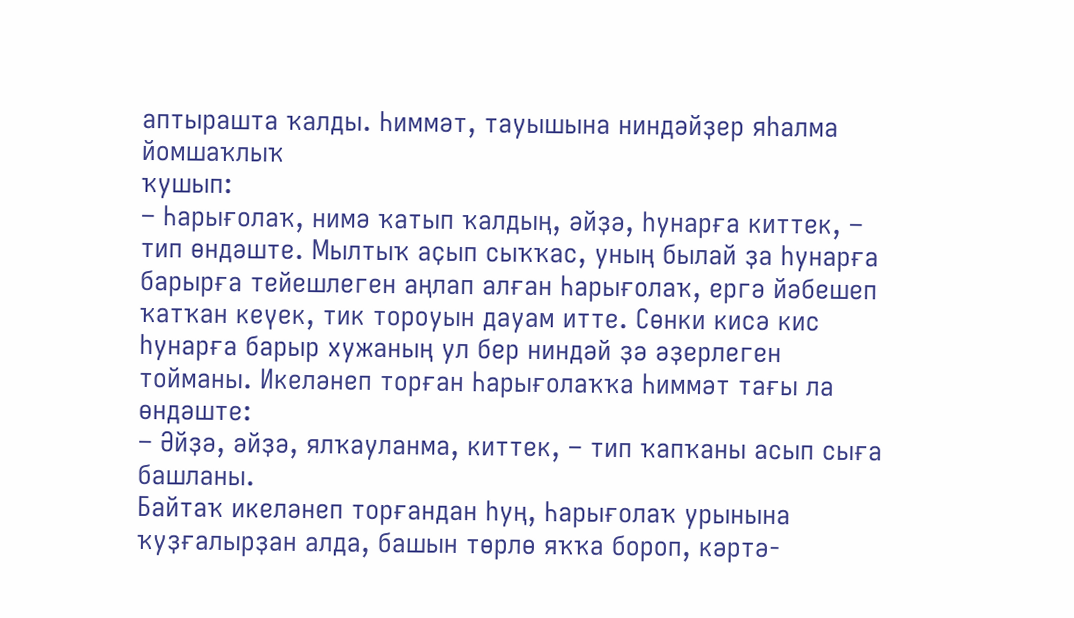аптырашта ҡалды. Һиммәт, тауышына ниндәйҙер яһалма йомшаҡлыҡ
ҡушып:
– Һарығолаҡ, нимә ҡатып ҡалдың, әйҙә, һунарға киттек, – тип өндәште. Мылтыҡ аҫып сыҡҡас, уның былай ҙа һунарға барырға тейешлеген аңлап алған Һарығолаҡ, ергә йәбешеп ҡатҡан кеүек, тик тороуын дауам итте. Сөнки кисә кис һунарға барыр хужаның ул бер ниндәй ҙә әҙерлеген тойманы. Икеләнеп торған Һарығолаҡҡа Һиммәт тағы ла өндәште:
– Әйҙә, әйҙә, ялҡауланма, киттек, – тип ҡапҡаны асып сыға башланы.
Байтаҡ икеләнеп торғандан һуң, Һарығолаҡ урынына ҡуҙғалырҙан алда, башын төрлө яҡҡа бороп, кәртә-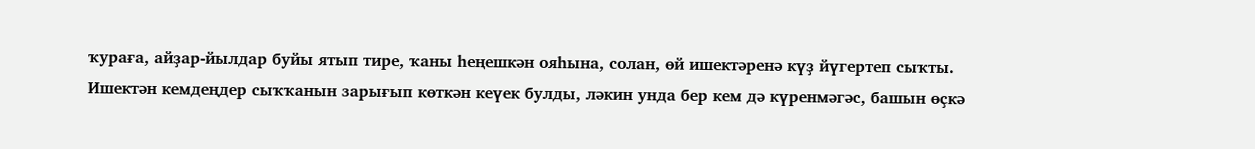ҡураға, айҙар-йылдар буйы ятып тире, ҡаны һеңешкән ояһына, солан, өй ишектәренә күҙ йүгертеп сыҡты. Ишектән кемдеңдер сыҡҡанын зарығып көткән кеүек булды, ләкин унда бер кем дә күренмәгәс, башын өҫкә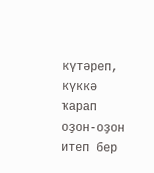күтәреп, күккә ҡарап оҙон-оҙон итеп бер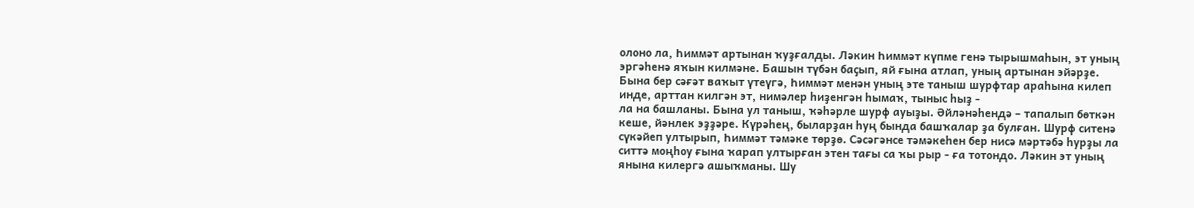олоно ла, Һиммәт артынан ҡуҙғалды. Ләкин Һиммәт күпме генә тырышмаһын, эт уның эргәһенә яҡын килмәне. Башын түбән баҫып, яй ғына атлап, уның артынан эйәрҙе. Бына бер сәғәт ваҡыт үтеүгә, Һиммәт менән уның эте таныш шурфтар араһына килеп инде, арттан килгән эт, нимәлер һиҙенгән һымаҡ, тыныс һыҙ -
ла на башланы. Бына ул таныш, ҡәһәрле шурф ауыҙы. Әйләнәһендә – тапалып бөткән кеше, йәнлек эҙҙәре. Күрәһең, быларҙан һуң бында башҡалар ҙа булған. Шурф ситенә сүкәйеп ултырып, Һиммәт тәмәке төрҙө. Сәсәгәнсе тәмәкеһен бер нисә мәртәбә һурҙы ла ситтә моңһоу ғына ҡарап ултырған этен тағы са ҡы рыр - ға тотондо. Ләкин эт уның янына килергә ашыҡманы. Шу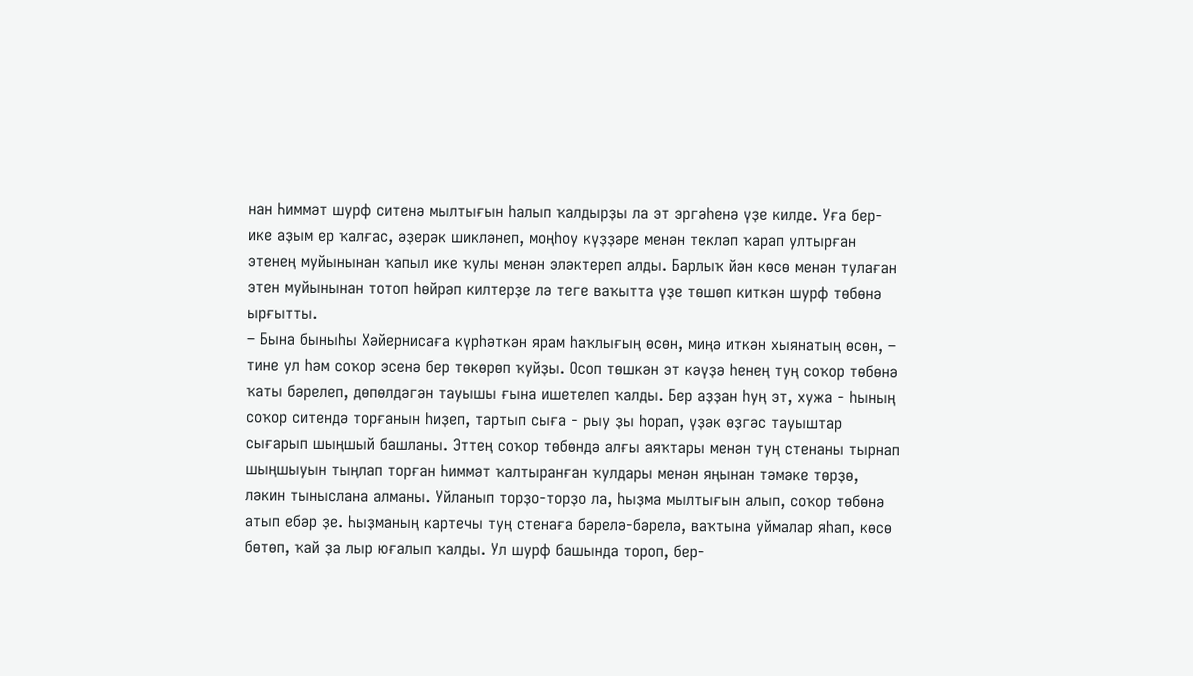нан Һиммәт шурф ситенә мылтығын һалып ҡалдырҙы ла эт эргәһенә үҙе килде. Уға бер-ике аҙым ер ҡалғас, әҙерәк шикләнеп, моңһоу күҙҙәре менән текләп ҡарап ултырған этенең муйынынан ҡапыл ике ҡулы менән эләктереп алды. Барлыҡ йән көсө менән тулаған этен муйынынан тотоп һөйрәп килтерҙе лә теге ваҡытта үҙе төшөп киткән шурф төбөнә ырғытты.
– Бына быныһы Хәйернисаға күрһәткән ярам һаҡлығың өсөн, миңә иткән хыянатың өсөн, – тине ул һәм соҡор эсенә бер төкөрөп ҡуйҙы. Осоп төшкән эт кәүҙә һенең туң соҡор төбөнә ҡаты бәрелеп, дөпөлдәгән тауышы ғына ишетелеп ҡалды. Бер аҙҙан һуң эт, хужа - һының соҡор ситендә торғанын һиҙеп, тартып сыға - рыу ҙы һорап, үҙәк өҙгәс тауыштар сығарып шыңшый башланы. Эттең соҡор төбөндә алғы аяҡтары менән туң стенаны тырнап шыңшыуын тыңлап торған Һиммәт ҡалтыранған ҡулдары менән яңынан тәмәке төрҙө, ләкин тыныслана алманы. Уйланып торҙо-торҙо ла, һыҙма мылтығын алып, соҡор төбөнә атып ебәр ҙе. Һыҙманың картечы туң стенаға бәрелә-бәрелә, ваҡтына уймалар яһап, көсө бөтөп, ҡай ҙа лыр юғалып ҡалды. Ул шурф башында тороп, бер-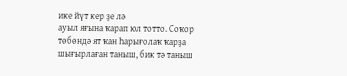ике йүт кер ҙе лә
ауыл яғына ҡарап юл тотто. Соҡор төбөндә ят ҡан Һарығолаҡ ҡарҙа шығырлаған таныш, бик тә таныш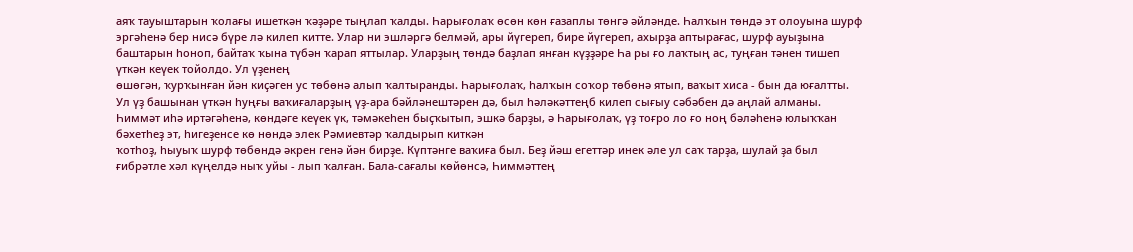аяҡ тауыштарын ҡолағы ишеткән ҡәҙәре тыңлап ҡалды. Һарығолаҡ өсөн көн ғазаплы төнгә әйләнде. Һалҡын төндә эт олоуына шурф эргәһенә бер нисә бүре лә килеп китте. Улар ни эшләргә белмәй, ары йүгереп, бире йүгереп, ахырҙа аптырағас, шурф ауыҙына баштарын һоноп, байтаҡ ҡына түбән ҡарап яттылар. Уларҙың төндә баҙлап янған күҙҙәре Һа ры ғо лаҡтың ас, туңған тәнен тишеп үткән кеүек тойолдо. Ул үҙенең
өшөгән, ҡурҡынған йән киҫәген ус төбөнә алып ҡалтыранды. Һарығолаҡ, һалҡын соҡор төбөнә ятып, ваҡыт хиса - бын да юғалтты. Ул үҙ башынан үткән һуңғы ваҡиғаларҙың үҙ-ара бәйләнештәрен дә, был һәләкәттеңб килеп сығыу сәбәбен дә аңлай алманы. Һиммәт иһә иртәгәһенә, көндәге кеүек үк, тәмәкеһен быҫҡытып, эшкә барҙы, ә Һарығолаҡ, үҙ тоғро ло ғо ноң бәләһенә юлыҡҡан бәхетһеҙ эт, һигеҙенсе кө нөндә элек Рәмиевтәр ҡалдырып киткән
ҡотһоҙ, һыуыҡ шурф төбөндә әкрен генә йән бирҙе. Күптәнге ваҡиға был. Беҙ йәш егеттәр инек әле ул саҡ тарҙа, шулай ҙа был ғибрәтле хәл күңелдә ныҡ уйы - лып ҡалған. Бала-сағалы көйөнсә, Һиммәттең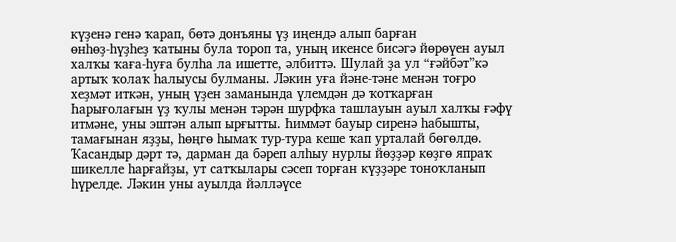күҙенә генә ҡарап, бөтә донъяны үҙ иңендә алып барған
өнһөҙ-һүҙһеҙ ҡатыны була тороп та, уның икенсе бисәгә йөрөүен ауыл халҡы ҡаға-һуға булһа ла ишетте, әлбиттә. Шулай ҙа ул “ғәйбәт”кә артыҡ ҡолаҡ һалыусы булманы. Ләкин уға йәне-тәне менән тоғро хеҙмәт иткән, уның үҙен заманында үлемдән дә ҡотҡарған Һарығолағын үҙ ҡулы менән тәрән шурфҡа ташлауын ауыл халҡы ғәфү итмәне, уны эштән алып ырғытты. Һиммәт бауыр сиренә һабышты, тамағынан яҙҙы, һөңгө һымаҡ тур-тура кеше ҡап урталай бөгөлдө. Ҡасандыр дәрт тә, дарман да бәреп алһыу нурлы йөҙҙәр көҙгө япраҡ шикелле һарғайҙы, ут сатҡылары сәсеп торған күҙҙәре тоноҡланып һүрелде. Ләкин уны ауылда йәлләүсе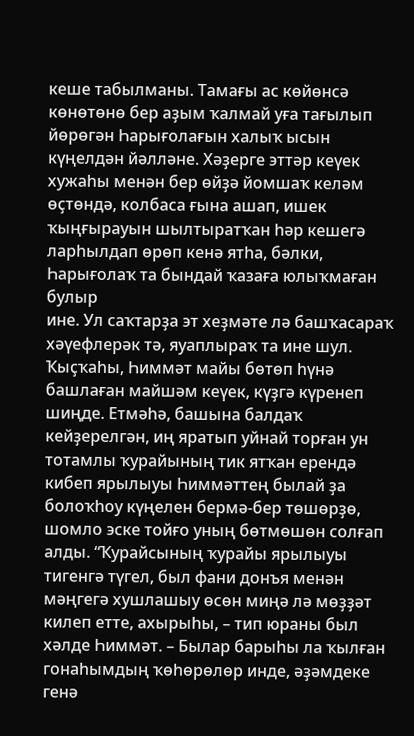кеше табылманы. Тамағы ас көйөнсә көнөтөнө бер аҙым ҡалмай уға тағылып йөрөгән Һарығолағын халыҡ ысын күңелдән йәлләне. Хәҙерге эттәр кеүек хужаһы менән бер өйҙә йомшаҡ келәм өҫтөндә, колбаса ғына ашап, ишек ҡыңғырауын шылтыратҡан һәр кешегә ларһылдап өрөп кенә ятһа, бәлки, Һарығолаҡ та бындай ҡазаға юлыҡмаған булыр
ине. Ул саҡтарҙа эт хеҙмәте лә башҡасараҡ хәүефлерәк тә, яуаплыраҡ та ине шул. Ҡыҫҡаһы, Һиммәт майы бөтөп һүнә башлаған майшәм кеүек, күҙгә күренеп шиңде. Етмәһә, башына балдаҡ кейҙерелгән, иң яратып уйнай торған ун тотамлы ҡурайының тик ятҡан ерендә кибеп ярылыуы Һиммәттең былай ҙа болоҡһоу күңелен бермә-бер төшөрҙө, шомло эске тойғо уның бөтмөшөн солғап
алды. “Ҡурайсының ҡурайы ярылыуы тигенгә түгел, был фани донъя менән мәңгегә хушлашыу өсөн миңә лә мөҙҙәт килеп етте, ахырыһы, – тип юраны был хәлде Һиммәт. – Былар барыһы ла ҡылған гонаһымдың ҡөһөрөлөр инде, әҙәмдеке генә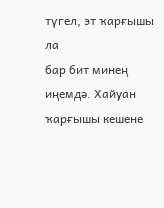түгел, эт ҡарғышы ла
бар бит минең иңемдә. Хайуан ҡарғышы кешене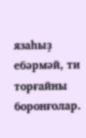язаһыҙ ебәрмәй, ти торғайны боронғолар.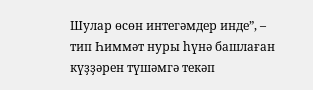Шулар өсөн интегәмдер инде”, – тип Һиммәт нуры һүнә башлаған күҙҙәрен түшәмгә текәп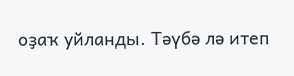оҙаҡ уйланды. Тәүбә лә итеп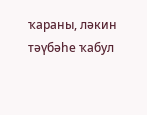ҡараны, ләкин тәүбәһе ҡабул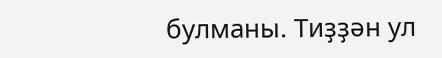булманы. Тиҙҙән ул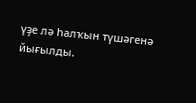үҙе лә һалҡын түшәгенә йығылды.